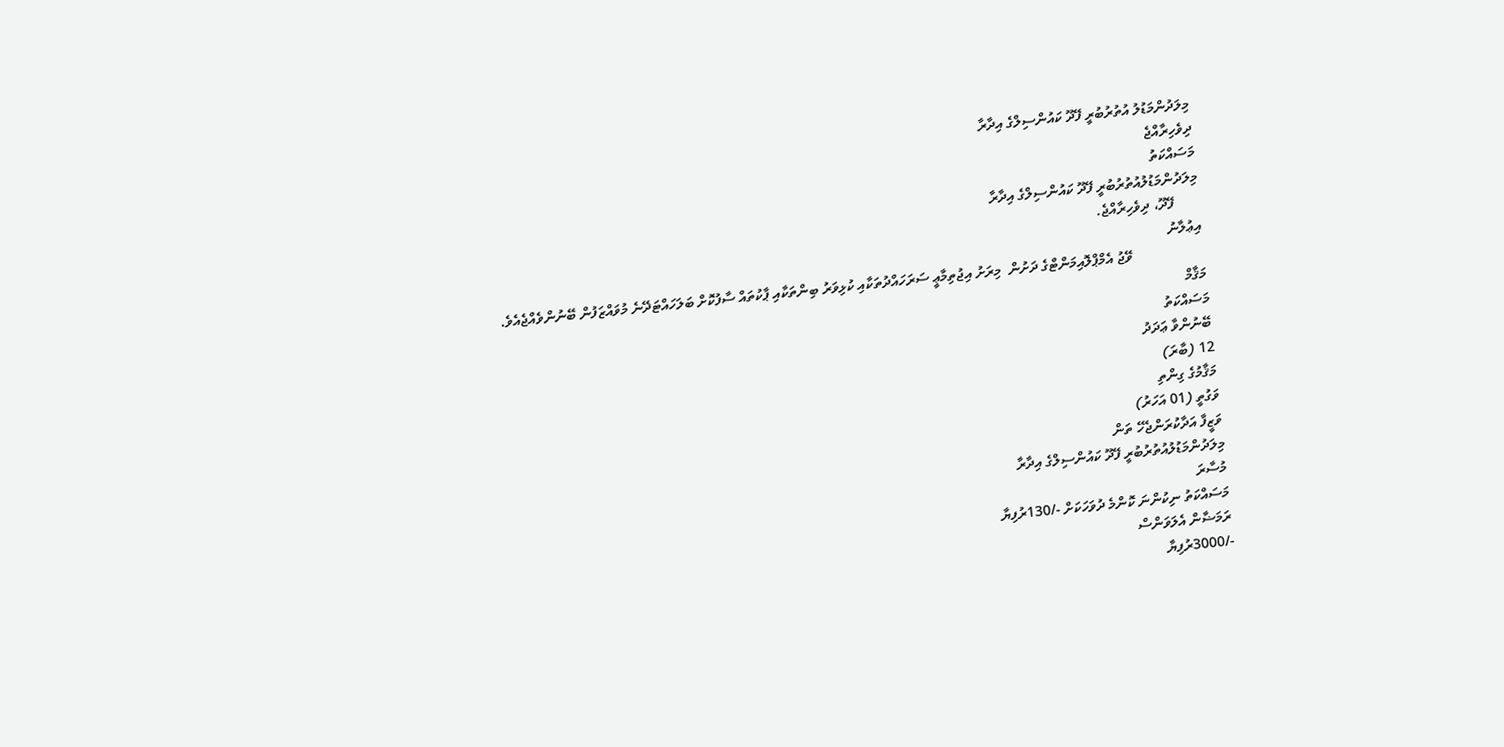މިލަދުންމަޑުލު އުތުރުބުރީ ފޭދޫ ކައުންސިލްގެ އިދާރާ
ދިވެހިރާއްޖެ
މަސައްކަތު
މިލަދުންމަޑުލުއުތުރުބުރީ ފޭދޫ ކައުންސިލްގެ އިދާރާ
       ފޭދޫ، ދިވެހިރާއްޖެ.
އިޢުލާނު
                    ވޭޖު އެމްޕްލޮއިމަންޓްގެ ދަށުން  މިރަށު އިޖުތިމާޢީ ސަރަހައްދުތަކާއި ކުޅިވަރު ބިންތަކާއި ޕާކުތައް ސާފުކޮށް ބަލަހައްޓަދޭނެ މުވައްޒަފުން ބޭނުންވެއްޖެއެވެ.
މަޤާމް
މަސައްކަތު
ބޭނުންވާ ޢަދަދު
12 (ބާރަ)
މަޤާމުގެ ގިންތި
ވަގުތީ (01 އަހަރު)
ވަޒީފާ އަދާކުރަންޖެހޭ ތަން
މިލަދުންމަޑުލުއުތުރުބުރީ ފޭދޫ ކައުންސިލްގެ އިދާރާ
މުސާރަ
މަސައްކަތު ނިކުންނަ ކޮންމެ ދުވަހަކަށް -/130ރުފިޔާ
ރަމަޟާން އެލަވަންސް
-/3000ރުފިޔާ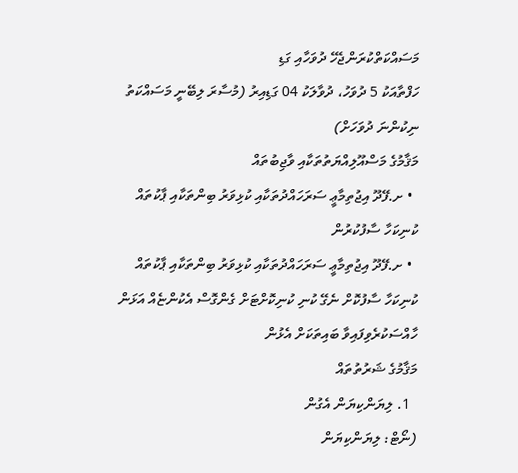މަސައްކަތްކުރަންޖެހޭ ދުވަހާއި ގަޑި
ހަފްތާއަކު 5 ދުވަހު، ދުވާލަކު 04 ގަޑިއިރު (މުސާރަ ލިބޭނީ މަސައްކަތު ނިކުންނަ ދުވަހަށް)
މަޤާމުގެ މަސްއޫލިއްޔަތުތަކާއި ވާޖިބުތައް
  • ށ.ފޭދޫ އިޖުތިމާޢީ ސަރަހައްދުތަކާއި ކުޅިވަރު ބިންތަކާއި ޕާކުތައް ކުނިކަހާ ސާފުކުރުން
  • ށ.ފޭދޫ އިޖުތިމާޢީ ސަރަހައްދުތަކާއި ކުޅިވަރު ބިންތަކާއި ޕާކުތައް ކުނިކަހާ ސާފުކޮށް ނެގޭ ކުނި ކުނިކޮށްޓަށް ގެންގޮސް އެކުންޏެއް އަޅަން ހާއްސަކުރެވިފައިވާ ބައިތަކަށް އެޅުން
މަޤާމުގެ ޝަރުތުތައް
  1. ލިޔަންކިޔަން އެގުން
(ނޯޓް: ލިޔަންކިޔަން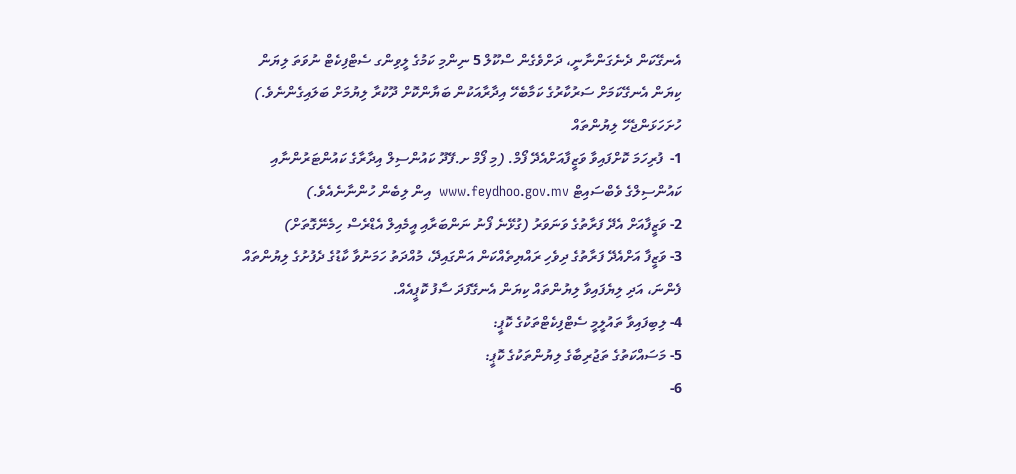އެނގޭކަން ދެނެގަންނާނީ، ދަށްވެގެން ސްކޫލް 5 ނިންމި ކަމުގެ ލީވިންގ ސެޓްފިކެޓް ނުވަތަ ލިޔަން ކިޔަން އެނގޭކަމަށް ސަރުކާރުގެ ކަމާބެހޭ އިދާރާއަކުން ބަޔާންކޮށް ދޫކުރާ ލިޔުމަށް ބަލައިގެންނެވެ.)
ހުށަހަޅަންޖެހޭ ލިޔުންތައް
1-  ފުރިހަމަ ކޮށްފައިވާ ވަޒީފާއަށްއެދޭ ފޯމް. (މި ފޯމް ށ.ފޭދޫ ކައުންސިލް އިދާރާގެ ކައުންޓަރުންނާއި ކައުންސިލްގެ ވެބްސައިޓް www.feydhoo.gov.mv  އިން ލިބެން ހުންނާނެއެވެ.)
2- ވަޒީފާއަށް އެދޭ ފަރާތުގެ ވަނަވަރު (ގުޅޭނެ ފޯނު ނަންބަރާއި އީމެއިލް އެޑްރެސް ހިމެނޭގޮތަށް)
3- ވަޒީފާ އަށްއެދޭ ފަރާތުގެ ދިވެހި ރައްޔިތެއްކަން އަންގައިދޭ، މުއްދަތު ހަމަނުވާ ކާޑުގެ ދެފުށުގެ ލިޔުންތައް ފެންނަ، އަދި ލިޔެފައިވާ ލިޔުންތައް ކިޔަން އެނގޭފަދަ ސާފު ކޮޕީއެއް.
4- ލިބިފައިވާ ތައުލީމީ ސެޓްފިކެޓްތަކުގެ ކޮޕީ:
5- މަސައްކަތުގެ ތަޖުރިބާގެ ލިޔުންތަކުގެ ކޮޕީ:
6-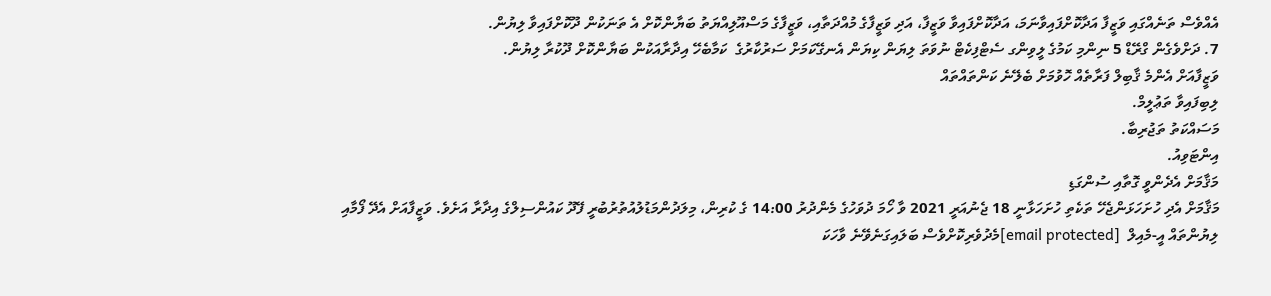އެއްވެސް ތަނެއްގައި ވަޒީފާ އަދާކޮށްފައިވާނަމަ، އަދާކޮށްފައިވާ ވަޒީފާ، އަދި ވަޒީފާގެ މުއްދަތާއި، ވަޒީފާގެ މަސްއޫލިއްޔަތު ބަޔާންކޮށް އެ ތަނަކުން ދޫކޮށްފައިވާ ލިޔުން.
7. ދަށްވެގެން ގްރޭޑް 5 ނިންމި ކަމުގެ ލީވިންގ ސެޓްފިކެޓް ނުވަތަ ލިޔަން ކިޔަން އެނގޭކަމަށް ސަރުކާރުގެ  ކަމާބެހޭ އިދާރާއަކުން ބަޔާންކޮށް ދޫކުރާ ލިޔުން.
ވަޒީފާއަށް އެންމެ ޤާބިލް ފަރާތެއް ހޮވުމަށް ބެލޭނެ ކަންތައްތައް
ލިބިފައިވާ ތަޢުލީމް.
މަސައްކަތު ތަޖުރިބާ.
އިންޓަވިއު.
މަޤާމަށް އެދެންވީ ގޮތާއި ސުންގަޑި
މަޤާމަށް އެދި ހުށަހަޅަންޖެހޭ ތަކެތި ހުށަހަޅާނީ 18 ޖެނުއަރީ 2021 ވާ ހޯމަ ދުވަހުގެ މެންދުރު 14:00 ގެ ކުރިން، މިލަދުންމަޑުލުއުތުރުބުރީ ފޭދޫ ކައުންސިލްގެ އިދާރާ އަށެވެ. ވަޒީފާއަށް އެދޭ ފޯމާއި ލިޔުންތައް އީ-މެއިލް  [email protected]މެދުވެރިކޮށްވެސް ބަލައިގަނެވޭނެ ވާހަކަ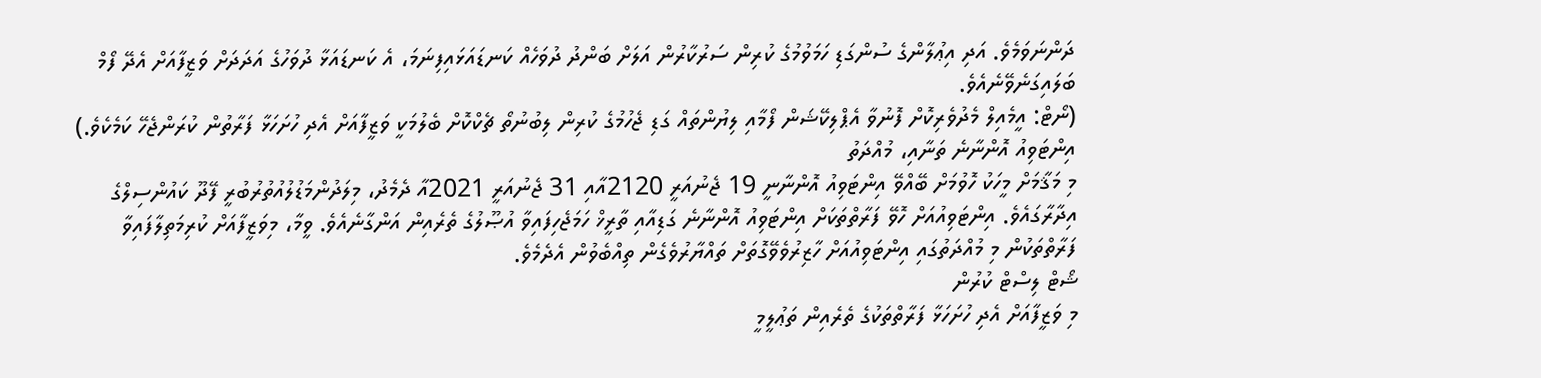ދަންނަވަމެވެ. އަދި އިޢުލާންގެ ސުންގަޑި ހަމަވުމުގެ ކުރިން ސަރުކާރުން އަލަށް ބަންދު ދުވަހެއް ކަނޑައަޅައިފިނަމަ، އެ ކަނޑައަޅާ ދުވަހުގެ އަދަދަށް ވަޒީފާއަށް އެދޭ ފޯމް ބަލައިގަނެވޭނެއެވެ.
(ނޯޓް: އީމެއިލް މެދުވެރިކޮށް ފޮނުވާ އެޕްލިކޭޝަން ފޯމާއި ލިޔުންތައް ގަޑި ޖެހުމުގެ ކުރިން ލިބުނުތޯ ޗެކްކޮށް ބެލުމަކީ ވަޒީފާއަށް އެދި ހުށަހަޅާ ފަރާތުން ކުރަންޖެހޭ ކަމެކެވެ.)
އިންޓަވިއު އޮންނާނެ ތަނާއި، މުއްދަތު
މި މަޤާމަށް މީހަކު ހޮވުމަށް ބޭއްވޭ އިންޓަވިއު އޮންނާނީ 19 ޖެނުއަރީ 2120އާއި 31 ޖެނުއަރީ 2021އާ ދެމެދު، މިލަދުންމަޑުލުއުތުރުބުރީ ފޭދޫ ކައުންސިލްގެ އިދާރާގައެވެ. އިންޓަވިއުއަށް ހޮވޭ ފަރާތްތަކަށް އިންޓަވިއު އޮންނާނެ ގަޑިއާއި ތާރީޚް ހަމަޖެހިފައިވާ އުޞޫލުގެ ތެރެއިން އަންގާނެއެވެ. ވީމާ، މިވަޒީފާއަށް ކުރިމަތިލާފައިވާ ފަރާތްތަކުން މި މުއްދަތުގައި އިންޓަވިއުއަށް ހާޒިރުވެވޭގޮތަށް ތައްޔާރުވެގެން ތިއްބެވުން އެދެމެވެ.
ޝޯޓް ލިސްޓް ކުރުން
މި ވަޒީފާއަށް އެދި ހުށަހަޅާ ފަރާތްތަކުގެ ތެރެއިން ތަޢުލީމީ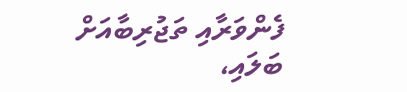ފެންވަރާއި ތަޖުރިބާއަށް ބަލައި،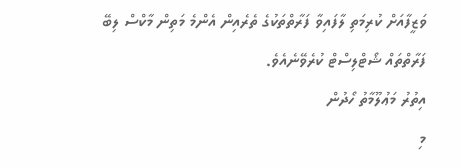ވަޒީފާއަށް ކުރިމަތި ލާފައިވާ ފަރާތްތަކުގެ ތެރެއިން އެންމެ މަތިން މާކްސް ލިބޭ ފަރާތްތައް ޝޯޓްލިސްޓް ކުރެވޭނެއެވެ.
އިތުރު މަޢުލޫމާތު ހޯދުން
މި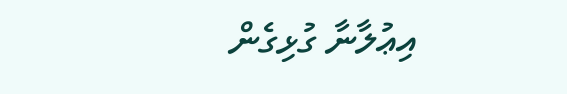އިޢުލާނާ ގުޅިގެން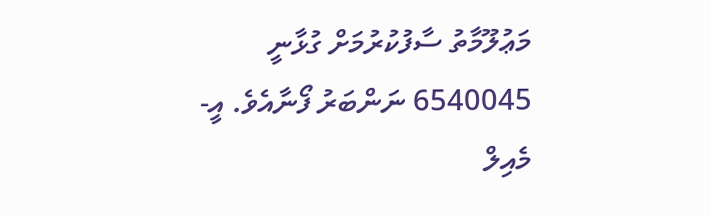މަޢުލޫމާތު ސާފުކުރުމަށް ގުޅާނީ 6540045 ނަންބަރު ފޯނާއެވެ. އީ-މެއިލް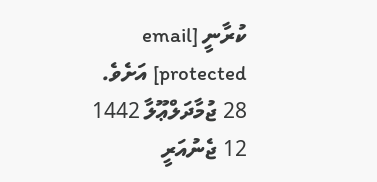ކުރާނީ [email protected] އަށެވެ.
28 ޖުމާދަލްޢޫލާ 1442
12 ޖެނުއަރީ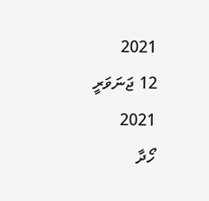2021
12 ޖަނަވަރީ 2021
ހޯދާ